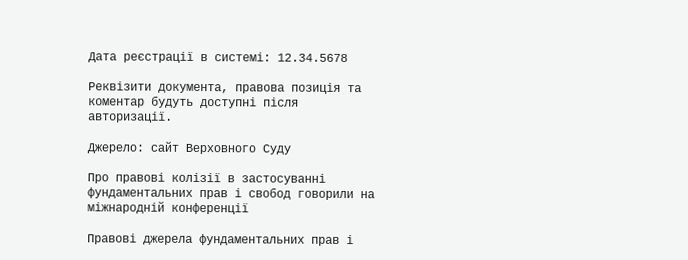Дата реєстрації в системі: 12.34.5678

Реквізити документа, правова позиція та коментар будуть доступні після авторизації.

Джерело: сайт Верховного Суду

Про правові колізії в застосуванні фундаментальних прав і свобод говорили на міжнародній конференції

Правові джерела фундаментальних прав і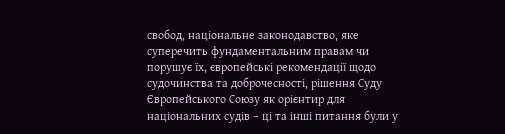свобод, національне законодавство, яке суперечить фундаментальним правам чи порушує їх, європейські рекомендації щодо судочинства та доброчесності, рішення Суду Європейського Союзу як орієнтир для національних судів – ці та інші питання були у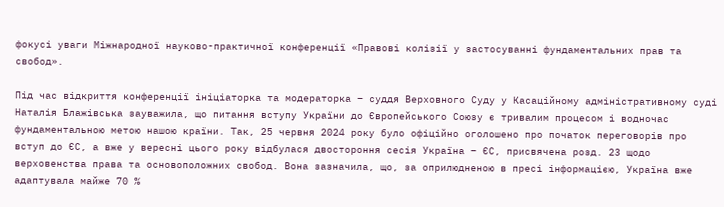фокусі уваги Міжнародної науково-практичної конференції «Правові колізії у застосуванні фундаментальних прав та свобод».

Під час відкриття конференції ініціаторка та модераторка – суддя Верховного Суду у Касаційному адміністративному суді Наталія Блажівська зауважила, що питання вступу України до Європейського Союзу є тривалим процесом і водночас фундаментальною метою нашою країни. Так, 25 червня 2024 року було офіційно оголошено про початок переговорів про вступ до ЄС, а вже у вересні цього року відбулася двостороння сесія Україна – ЄС, присвячена розд. 23 щодо верховенства права та основоположних свобод. Вона зазначила, що, за оприлюдненою в пресі інформацією, Україна вже адаптувала майже 70 %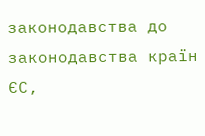законодавства до законодавства країн ЄС,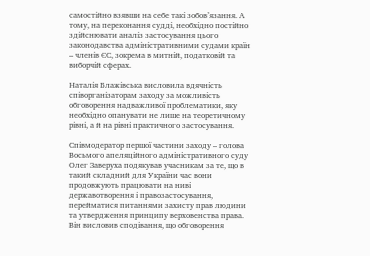самостійно взявши на себе такі зобов’язання. А тому, на переконання судді, необхідно постійно здійснювати аналіз застосування цього законодавства адміністративними судами країн – членів ЄС, зокрема в митній, податковій та виборчій сферах.

Наталія Блажівська висловила вдячність співорганізаторам заходу за можливість обговорення надважливої проблематики, яку необхідно опанувати не лише на теоретичному рівні, а й на рівні практичного застосування.

Співмодератор першої частини заходу – голова Восьмого апеляційного адміністративного суду Олег Заверуха подякував учасникам за те, що в такий складний для України час вони продовжують працювати на ниві державотворення і правозастосування, перейматися питаннями захисту прав людини та утвердження принципу верховенства права. Він висловив сподівання, що обговорення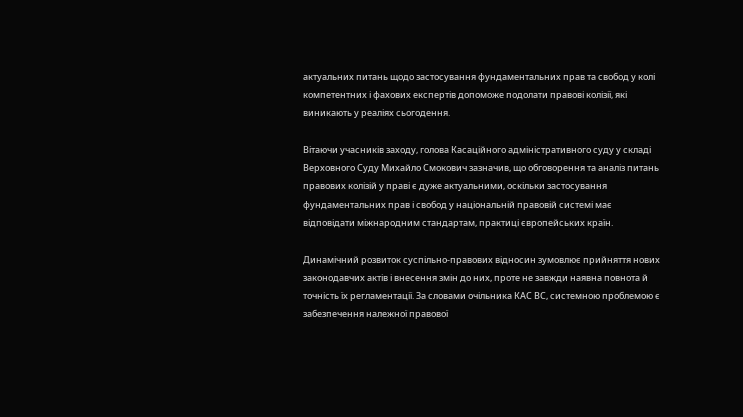актуальних питань щодо застосування фундаментальних прав та свобод у колі компетентних і фахових експертів допоможе подолати правові колізії, які виникають у реаліях сьогодення.

Вітаючи учасників заходу, голова Касаційного адміністративного суду у складі Верховного Суду Михайло Смокович зазначив, що обговорення та аналіз питань правових колізій у праві є дуже актуальними, оскільки застосування фундаментальних прав і свобод у національній правовій системі має відповідати міжнародним стандартам, практиці європейських країн.

Динамічний розвиток суспільно-правових відносин зумовлює прийняття нових законодавчих актів і внесення змін до них, проте не завжди наявна повнота й точність їх регламентації. За словами очільника КАС ВС, системною проблемою є забезпечення належної правової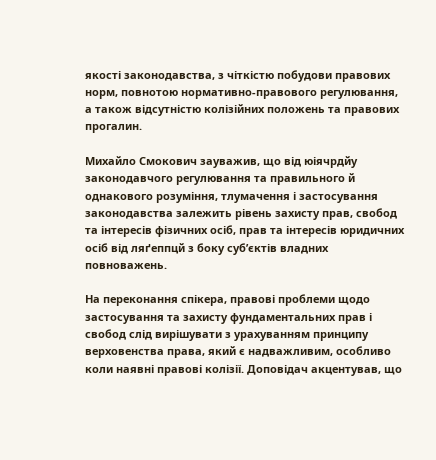якості законодавства, з чіткістю побудови правових норм, повнотою нормативно-правового регулювання, а також відсутністю колізійних положень та правових прогалин.

Михайло Смокович зауважив, що від юіячрдйу законодавчого регулювання та правильного й однакового розуміння, тлумачення і застосування законодавства залежить рівень захисту прав, свобод та інтересів фізичних осіб, прав та інтересів юридичних осіб від ляґеппцй з боку суб’єктів владних повноважень.

На переконання спікера, правові проблеми щодо застосування та захисту фундаментальних прав і свобод слід вирішувати з урахуванням принципу верховенства права, який є надважливим, особливо коли наявні правові колізії. Доповідач акцентував, що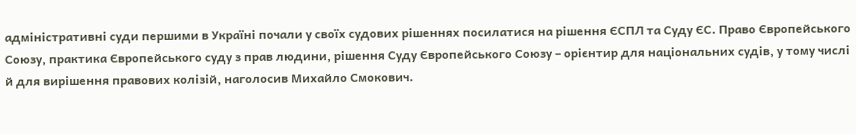адміністративні суди першими в Україні почали у своїх судових рішеннях посилатися на рішення ЄСПЛ та Суду ЄС. Право Європейського Союзу, практика Європейського суду з прав людини, рішення Суду Європейського Союзу – орієнтир для національних судів, у тому числі й для вирішення правових колізій, наголосив Михайло Смокович.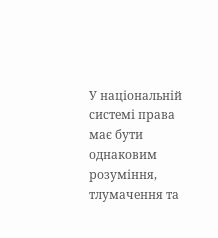У національній системі права має бути однаковим розуміння, тлумачення та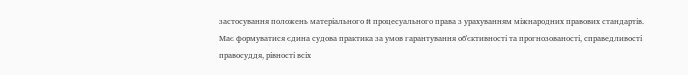застосування положень матеріального й процесуального права з урахуванням міжнародних правових стандартів. Має формуватися єдина судова практика за умов гарантування об'єктивності та прогнозованості, справедливості правосуддя, рівності всіх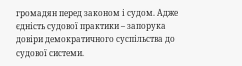громадян перед законом і судом. Адже єдність судової практики – запорука довіри демократичного суспільства до судової системи.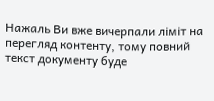Нажаль Ви вже вичерпали ліміт на перегляд контенту, тому повний текст документу буде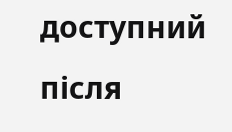доступний після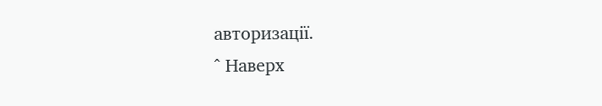авторизації.
^ Наверх